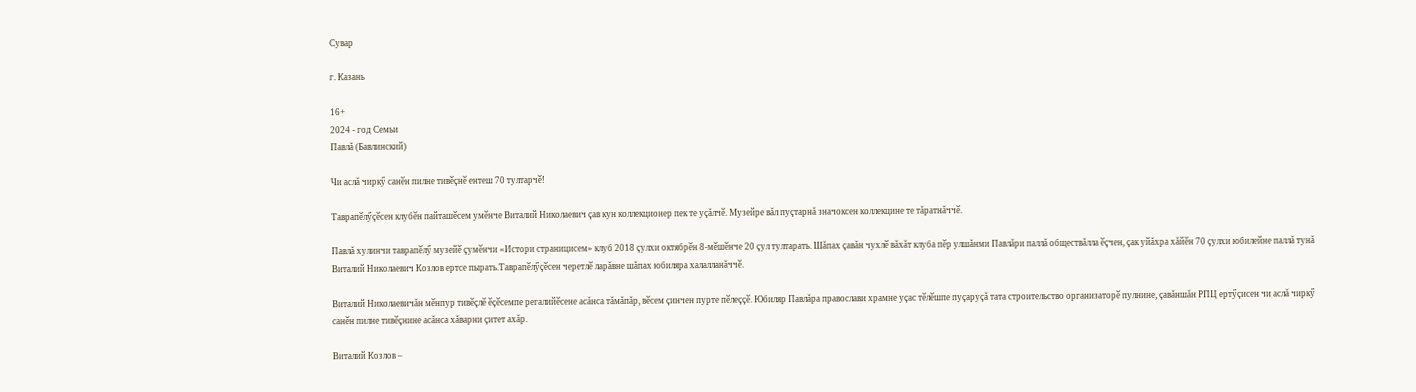Сувар

г. Казань

16+
2024 - год Семьи
Павлă (Бавлинский)

Чи аслă чиркӳ санӗн пилне тивӗçнӗ ентеш 70 тултарчӗ!

Таврапӗлӳçӗсен клубӗн пайташӗсем умӗнче Виталий Николаевич çав кун коллекционер пек те уçăлчӗ. Музейре вăл пуçтарнă значоксен коллекцине те тăратнăччӗ.

Павлă хулинчи таврапӗлӳ музейӗ çумӗнчи «Истори страницисем» клуб 2018 çулхи октябрӗн 8-мӗшӗнче 20 çул тултарать. Шăпах çавăн чухлӗ вăхăт клуба пӗр улшăнми Павлăри паллă обществăлла ӗçчен, çак уйăхра хăйӗн 70 çулхи юбилейне паллă тунă Виталий Николаевич Козлов ертсе пырать.Таврапӗлӳçӗсен черетлӗ ларăвне шăпах юбиляра халалланăччӗ.

Виталий Николаевичăн мӗнпур тивӗçлӗ ӗçӗсемпе регалийӗсене асăнса тăмăпăр, вӗсем çинчен пурте пӗлеççӗ. Юбиляр Павлăра православи храмне уçас тӗлӗшпе пуçаруçă тата строительство организаторӗ пулнине, çавăншăн РПЦ ертӳçисен чи аслă чиркӳ санӗн пилне тивӗçнине асăнса хăварни çитет ахăр.

Виталий Козлов –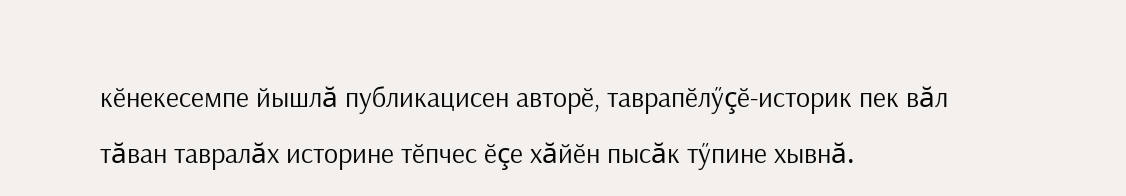кӗнекесемпе йышлă публикацисен авторӗ, таврапӗлӳçӗ-историк пек вăл тăван тавралăх историне тӗпчес ӗçе хăйӗн пысăк тӳпине хывнă.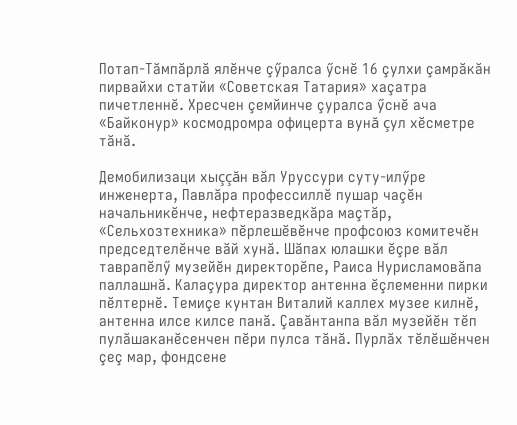Потап-Тăмпăрлă ялӗнче çӳралса ӳснӗ 16 çулхи çамрăкăн пирвайхи статйи «Советская Татария» хаçатра пичетленнӗ. Хресчен çемйинче çуралса ӳснӗ ача «Байконур» космодромра офицерта вунă çул хӗсметре тăнă.

Демобилизаци хыççăн вăл Уруссури суту-илӳре инженерта, Павлăра профессиллӗ пушар чаçӗн начальникӗнче, нефтеразведкăра маçтăр, «Сельхозтехника» пӗрлешӗвӗнче профсоюз комитечӗн председтелӗнче вăй хунă. Шăпах юлашки ӗçре вăл таврапӗлӳ музейӗн директорӗпе, Раиса Нурисламовăпа паллашнă. Калаçура директор антенна ӗçлеменни пирки пӗлтернӗ. Темиçе кунтан Виталий каллех музее килнӗ, антенна илсе килсе панă. Çавăнтанпа вăл музейӗн тӗп пулăшаканӗсенчен пӗри пулса тăнă. Пурлăх тӗлӗшӗнчен çеç мар, фондсене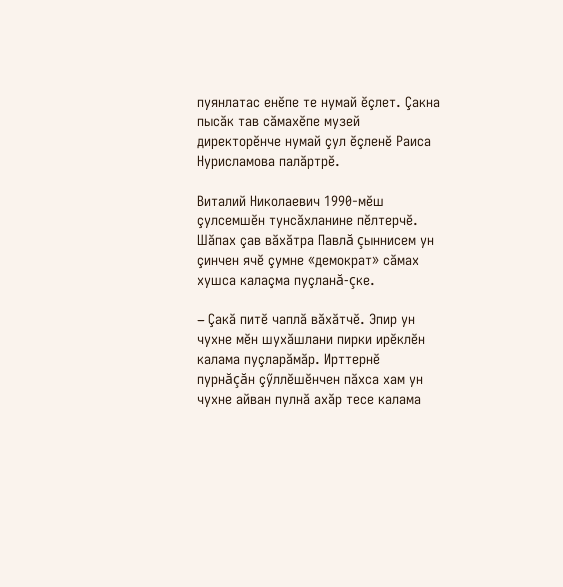пуянлатас енӗпе те нумай ӗçлет. Çакна пысăк тав сăмахӗпе музей директорӗнче нумай çул ӗçленӗ Раиса Нурисламова палăртрӗ.

Виталий Николаевич 1990-мӗш çулсемшӗн тунсăхланине пӗлтерчӗ. Шăпах çав вăхăтра Павлă çыннисем ун çинчен ячӗ çумне «демократ» сăмах хушса калаçма пуçланă-çке.

– Çакă питӗ чаплă вăхăтчӗ. Эпир ун чухне мӗн шухăшлани пирки ирӗклӗн калама пуçларăмăр. Ирттернӗ пурнăçăн çӳллӗшӗнчен пăхса хам ун чухне айван пулнă ахăр тесе калама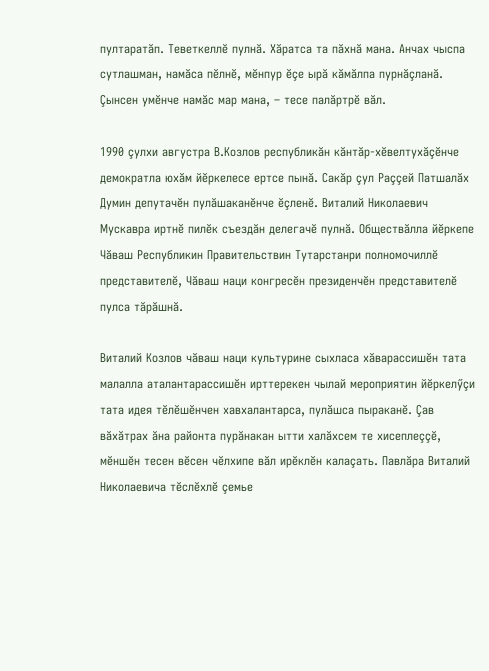пултаратăп. Теветкеллӗ пулнă. Хăратса та пăхнă мана. Анчах чыспа сутлашман, намăса пӗлнӗ, мӗнпур ӗçе ырă кăмăлпа пурнăçланă. Çынсен умӗнче намăс мар мана, – тесе палăртрӗ вăл.

1990 çулхи августра В.Козлов республикăн кăнтăр-хӗвелтухăçӗнче демократла юхăм йӗркелесе ертсе пынă. Сакăр çул Раççей Патшалăх Думин депутачӗн пулăшаканӗнче ӗçленӗ. Виталий Николаевич Мускавра иртнӗ пилӗк съездăн делегачӗ пулнă. Обществăлла йӗркепе Чăваш Республикин Правительствин Тутарстанри полномочиллӗ представителӗ, Чăваш наци конгресӗн президенчӗн представителӗ пулса тăрăшнă.

Виталий Козлов чăваш наци культурине сыхласа хăварассишӗн тата малалла аталантарассишӗн ирттерекен чылай мероприятин йӗркелӳçи тата идея тӗлӗшӗнчен хавхалантарса, пулăшса пыраканӗ. Çав вăхăтрах ăна районта пурăнакан ытти халăхсем те хисеплеççӗ, мӗншӗн тесен вӗсен чӗлхипе вăл ирӗклӗн калаçать. Павлăра Виталий Николаевича тӗслӗхлӗ çемье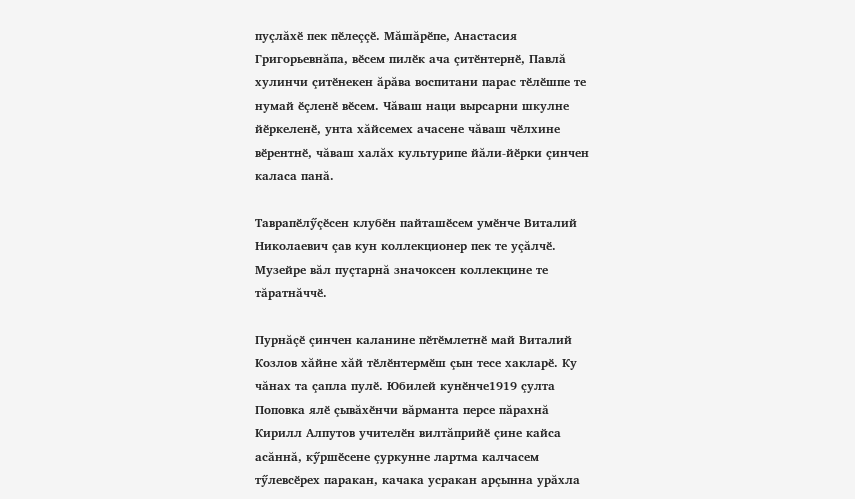пуçлăхӗ пек пӗлеççӗ. Мăшăрӗпе, Анастасия Григорьевнăпа, вӗсем пилӗк ача çитӗнтернӗ, Павлă хулинчи çитӗнекен ăрăва воспитани парас тӗлӗшпе те нумай ӗçленӗ вӗсем. Чăваш наци вырсарни шкулне йӗркеленӗ, унта хăйсемех ачасене чăваш чӗлхине вӗрентнӗ, чăваш халăх культурипе йăли-йӗрки çинчен каласа панă.

Таврапӗлӳçӗсен клубӗн пайташӗсем умӗнче Виталий Николаевич çав кун коллекционер пек те уçăлчӗ. Музейре вăл пуçтарнă значоксен коллекцине те тăратнăччӗ.

Пурнăçӗ çинчен каланине пӗтӗмлетнӗ май Виталий Козлов хăйне хăй тӗлӗнтермӗш çын тесе хакларӗ. Ку чăнах та çапла пулӗ. Юбилей кунӗнче1919 çулта Поповка ялӗ çывăхӗнчи вăрманта персе пăрахнă Кирилл Алпутов учителӗн вилтăприйӗ çине кайса асăннă, кӳршӗсене çуркунне лартма калчасем тӳлевсӗрех паракан, качака усракан арçынна урăхла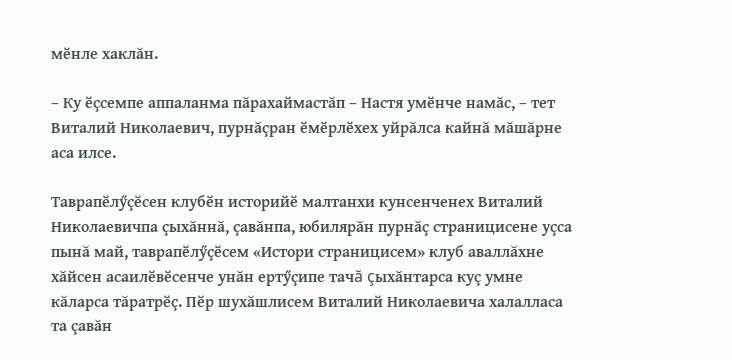мӗнле хаклăн.

– Ку ӗçсемпе аппаланма пăрахаймастăп – Настя умӗнче намăс, – тет Виталий Николаевич, пурнăçран ӗмӗрлӗхех уйрăлса кайнă мăшăрне аса илсе.

Таврапӗлӳçӗсен клубӗн историйӗ малтанхи кунсенченех Виталий Николаевичпа çыхăннă, çавăнпа, юбилярăн пурнăç страницисене уçса пынă май, таврапӗлӳçӗсем «Истори страницисем» клуб аваллăхне хăйсен асаилӗвӗсенче унăн ертӳçипе тачă çыхăнтарса куç умне кăларса тăратрӗç. Пӗр шухăшлисем Виталий Николаевича халалласа та çавăн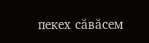пекех сăвăсем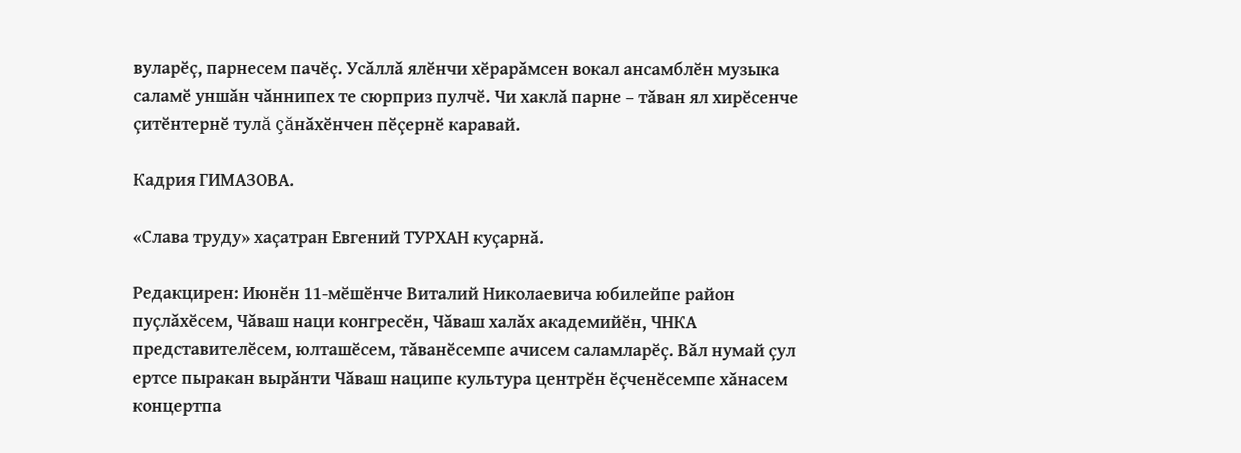вуларӗç, парнесем пачӗç. Усăллă ялӗнчи хӗрарăмсен вокал ансамблӗн музыка саламӗ уншăн чăннипех те сюрприз пулчӗ. Чи хаклă парне – тăван ял хирӗсенче çитӗнтернӗ тулă çăнăхӗнчен пӗçернӗ каравай.

Кадрия ГИМАЗОВА.

«Слава труду» хаçатран Евгений ТУРХАН куçарнă.

Редакцирен: Июнӗн 11-мӗшӗнче Виталий Николаевича юбилейпе район пуçлăхӗсем, Чăваш наци конгресӗн, Чăваш халăх академийӗн, ЧНКА представителӗсем, юлташӗсем, тăванӗсемпе ачисем саламларӗç. Вăл нумай çул ертсе пыракан вырăнти Чăваш наципе культура центрӗн ӗçченӗсемпе хăнасем концертпа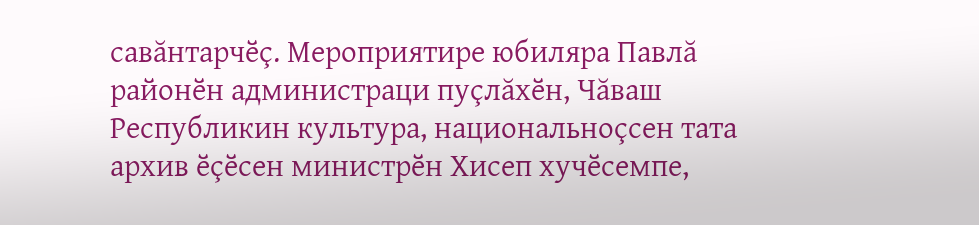савăнтарчӗç. Мероприятире юбиляра Павлă районӗн администраци пуçлăхӗн, Чăваш Республикин культура, национальноçсен тата архив ӗçӗсен министрӗн Хисеп хучӗсемпе,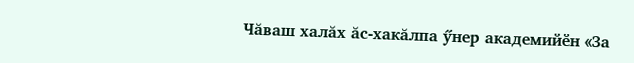Чăваш халăх ăс-хакăлпа ӳнер академийӗн «За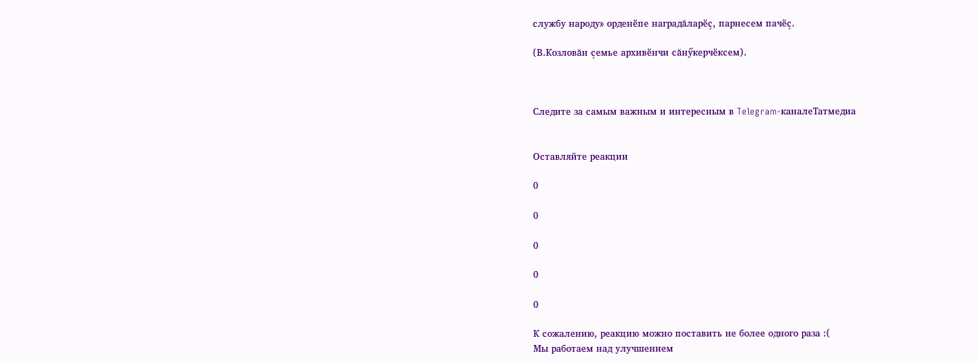службу народу» орденӗпе наградăларӗç, парнесем пачӗç.

(В.Козловăн çемье архивӗнчи сăнӳкерчӗксем).



Следите за самым важным и интересным в Telegram-каналеТатмедиа


Оставляйте реакции

0

0

0

0

0

К сожалению, реакцию можно поставить не более одного раза :(
Мы работаем над улучшением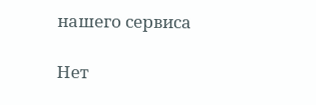нашего сервиса

Нет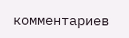комментариев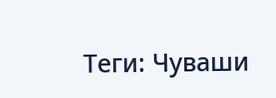Теги: Чуваши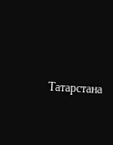Татарстана